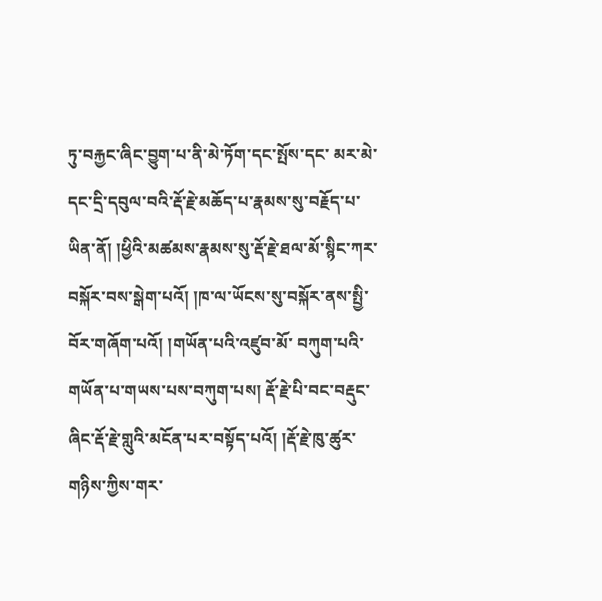ཏུ་བརྐྱང་ཞིང་བྱུག་པ་ནི་མེ་ཏོག་དང་སྤོས་དང་ མར་མེ་དང་དྲི་དབུལ་བའི་རྡོ་རྗེ་མཆོད་པ་རྣམས་སུ་བརྗོད་པ་ཡིན་ནོ། །ཕྱིའི་མཚམས་རྣམས་སུ་རྡོ་རྗེ་ཐལ་མོ་སྙིང་ཀར་བསྐོར་བས་སྒེག་པའོ། །ཁ་ལ་ཡོངས་སུ་བསྐོར་ནས་སྤྱི་བོར་གཞོག་པའོ། །གཡོན་པའི་འཛུབ་མོ་ བཀུག་པའི་གཡོན་པ་གཡས་པས་བཀུག་པས། རྡོ་རྗེ་པི་བང་བརྡུང་ཞིང་རྡོ་རྗེ་གླུའི་མངོན་པར་བསྟོད་པའོ། །རྡོ་རྗེ་ཁུ་ཚུར་གཉིས་ཀྱིས་གར་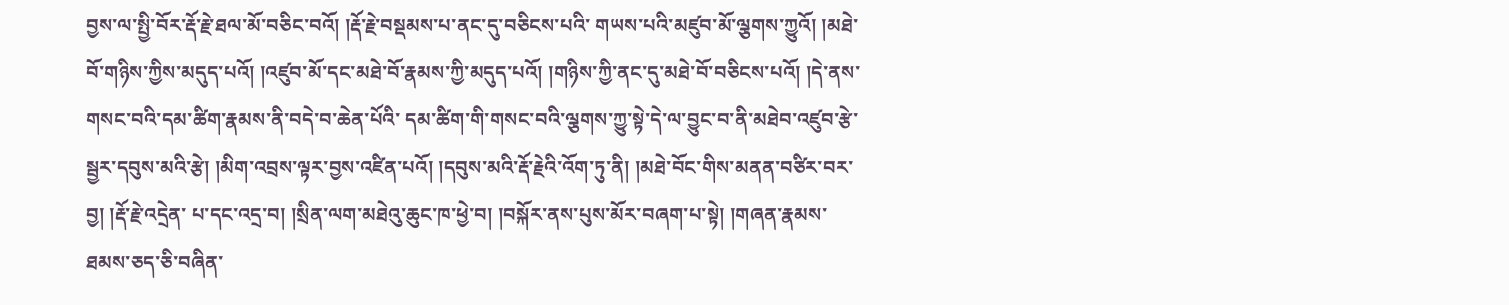བྱས་ལ་སྤྱི་བོར་རྡོ་རྗེ་ཐལ་མོ་བཅིང་བའོ། །རྡོ་རྗེ་བསྡམས་པ་ནང་དུ་བཅིངས་པའི་ གཡས་པའི་མཛུབ་མོ་ལྕགས་ཀྱུའོ། །མཐེ་བོ་གཉིས་ཀྱིས་མདུད་པའོ། །འཛུབ་མོ་དང་མཐེ་བོ་རྣམས་ཀྱི་མདུད་པའོ། །གཉིས་ཀྱི་ནང་དུ་མཐེ་བོ་བཅིངས་པའོ། །དེ་ནས་གསང་བའི་དམ་ཚིག་རྣམས་ནི་བདེ་བ་ཆེན་པོའི་ དམ་ཚིག་གི་གསང་བའི་ལྕགས་ཀྱུ་སྟེ་དེ་ལ་བྱུང་བ་ནི་མཐེབ་འཛུབ་རྩེ་སྦྱར་དབུས་མའི་རྩེ། །མིག་འབྲས་ལྟར་བྱས་འཛིན་པའོ། །དབུས་མའི་རྡོ་རྗེའི་འོག་ཏུ་ནི། །མཐེ་བོང་གིས་མནན་བཙིར་བར་བྱ། །རྡོ་རྗེ་འདྲེན་ པ་དང་འདྲ་བ། །སྲིན་ལག་མཐེའུ་ཆུང་ཁ་ཕྱེ་བ། །བསྐོར་ནས་པུས་མོར་བཞག་པ་སྟེ། །གཞན་རྣམས་ཐམས་ཅད་ཅི་བཞིན་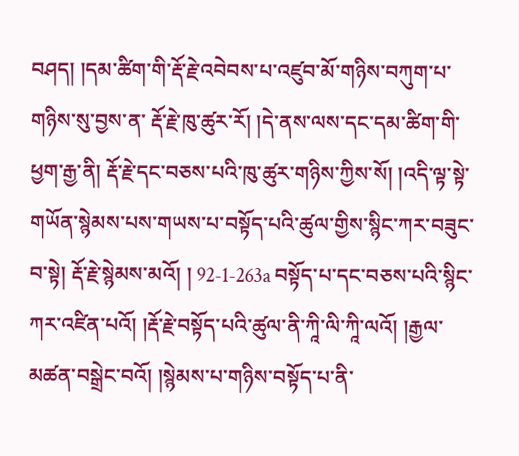བཤད། །དམ་ཚིག་གི་རྡོ་རྗེ་འབེབས་པ་འཛུབ་མོ་གཉིས་བཀུག་པ་གཉིས་སུ་བྱས་ན་ རྡོ་རྗེ་ཁུ་ཚུར་རོ། །དེ་ནས་ལས་དང་དམ་ཚིག་གི་ཕྱག་རྒྱ་ནི། རྡོ་རྗེ་དང་བཅས་པའི་ཁུ་ཚུར་གཉིས་ཀྱིས་སོ། །འདི་ལྟ་སྟེ་གཡོན་སྙེམས་པས་གཡས་པ་བསྟོད་པའི་ཚུལ་གྱིས་སྙིང་ཀར་བཟུང་བ་སྟེ། རྡོ་རྗེ་སྙེམས་མའོ། ། 92-1-263a བསྟོད་པ་དང་བཅས་པའི་སྙིང་ཀར་འཛིན་པའོ། །རྡོ་རྗེ་བསྟོད་པའི་ཚུལ་ནི་ཀཱི་ལི་ཀཱི་ལའོ། །རྒྱལ་མཚན་བསྒྲེང་བའོ། །སྙེམས་པ་གཉིས་བསྟོད་པ་ནི་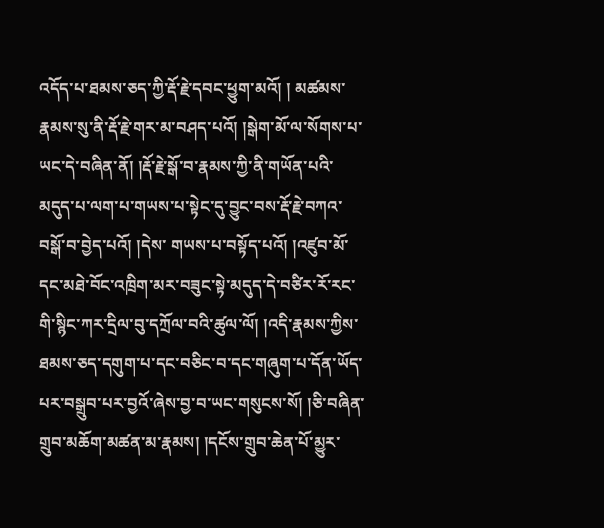འདོད་པ་ཐམས་ཅད་ཀྱི་རྡོ་རྗེ་དབང་ཕྱུག་མའོ། ། མཚམས་རྣམས་སུ་ནི་རྡོ་རྗེ་གར་མ་བཤད་པའོ། །སྒེག་མོ་ལ་སོགས་པ་ཡང་དེ་བཞིན་ནོ། །རྡོ་རྗེ་སྒོ་བ་རྣམས་ཀྱི་ནི་གཡོན་པའི་མདུད་པ་ལག་པ་གཡས་པ་སྟེང་དུ་བྱུང་བས་རྡོ་རྗེ་བཀའ་བསྒོ་བ་བྱེད་པའོ། །དེས་ གཡས་པ་བསྟོད་པའོ། །འཛུབ་མོ་དང་མཐེ་བོང་འཁྲིག་མར་བཟུང་སྟེ་མདུད་དེ་བཙིར་རོ་རང་གི་སྙིང་ཀར་དྲིལ་བུ་དཀྲོལ་བའི་ཚུལ་ལོ། །འདི་རྣམས་ཀྱིས་ཐམས་ཅད་དགུག་པ་དང་བཅིང་བ་དང་གཞུག་པ་དོན་ཡོད་ པར་བསྒྲུབ་པར་བྱའོ་ཞེས་བྱ་བ་ཡང་གསུངས་སོ། །ཅི་བཞིན་གྲུབ་མཆོག་མཚན་མ་རྣམས། །དངོས་གྲུབ་ཆེན་པོ་མྱུར་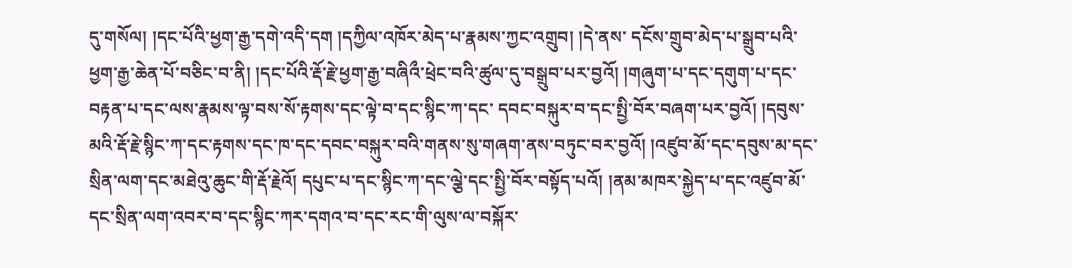དུ་གསོལ། །དང་པོའི་ཕྱག་རྒྱ་དགེ་འདི་དག །དཀྱིལ་འཁོར་མེད་པ་རྣམས་ཀྱང་འགྲུབ། །དེ་ནས་ དངོས་གྲུབ་མེད་པ་སྒྲུབ་པའི་ཕྱག་རྒྱ་ཆེན་པོ་བཅིང་བ་ནི། །དང་པོའི་རྡོ་རྗེ་ཕྱག་རྒྱ་བཞིའྀ་ཕྲེང་བའི་ཚུལ་དུ་བསྒྲུབ་པར་བྱའོ། །གཞུག་པ་དང་དགུག་པ་དང་བརྟན་པ་དང་ལས་རྣམས་ལྟ་བས་སོ་རྟགས་དང་ལྟེ་བ་དང་སྙིང་ཀ་དང་ དབང་བསྐུར་བ་དང་སྤྱི་བོར་བཞག་པར་བྱའོ། །དབུས་མའི་རྡོ་རྗེ་སྙིང་ཀ་དང་རྟགས་དང་ཁ་དང་དབང་བསྐུར་བའི་གནས་སུ་གཞག་ནས་བཏུང་བར་བྱའོ། །འཛུབ་མོ་དང་དབུས་མ་དང་སྲིན་ལག་དང་མཐེའུ་ཆུང་གི་རྡོ་རྗེའོ། དཔུང་པ་དང་སྙིང་ཀ་དང་ལྕེ་དང་སྤྱི་བོར་བསྟོད་པའོ། །ནམ་མཁར་སྐྱེད་པ་དང་འཛུབ་མོ་དང་སྲིན་ལག་འབར་བ་དང་སྙིང་ཀར་དགའ་བ་དང་རང་གི་ལུས་ལ་བསྐོར་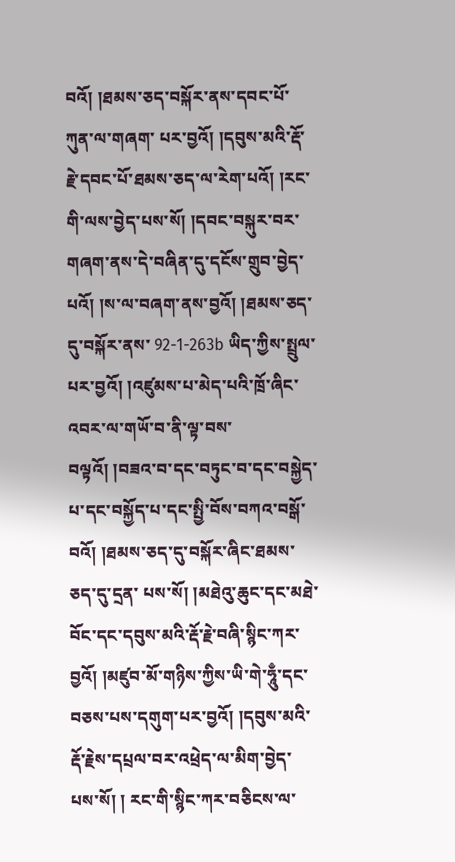བའོ། །ཐམས་ཅད་བསྐོར་ནས་དབང་པོ་ཀུན་ལ་གཞག་ པར་བྱའོ། །དབུས་མའི་རྡོ་རྗེ་དབང་པོ་ཐམས་ཅད་ལ་རེག་པའོ། །རང་གི་ལས་བྱེད་པས་སོ། །དབང་བསྐུར་བར་གཞག་ནས་དེ་བཞིན་དུ་དངོས་གྲུབ་བྱེད་པའོ། །ས་ལ་བཞག་ནས་བྱའོ། །ཐམས་ཅད་དུ་བསྐོར་ནས་ 92-1-263b ཡིད་ཀྱིས་སྤྲུལ་པར་བྱའོ། །འཛུམས་པ་མེད་པའི་ཁྲོ་ཞིང་འབར་ལ་གཡོ་བ་ནི་ལྟ་བས་བལྟའོ། །བཟའ་བ་དང་བཏུང་བ་དང་བསྐྱེད་པ་དང་བསྐྱོད་པ་དང་སྤྱི་བོས་བཀའ་བསྒོ་བའོ། །ཐམས་ཅད་དུ་བསྐོར་ཞིང་ཐམས་ཅད་དུ་དྲན་ པས་སོ། །མཐེའུ་ཆུང་དང་མཐེ་བོང་དང་དབུས་མའི་རྡོ་རྗེ་བཞི་སྙིང་ཀར་བྱའོ། །མཛུབ་མོ་གཉིས་ཀྱིས་ཡི་གེ་ཧཱུྃ་དང་བཅས་པས་དགུག་པར་བྱའོ། །དབུས་མའི་རྡོ་རྗེས་དཔྲལ་བར་འཕྲེད་ལ་མིག་བྱེད་པས་སོ། ། རང་གི་སྙིང་ཀར་བཅིངས་ལ་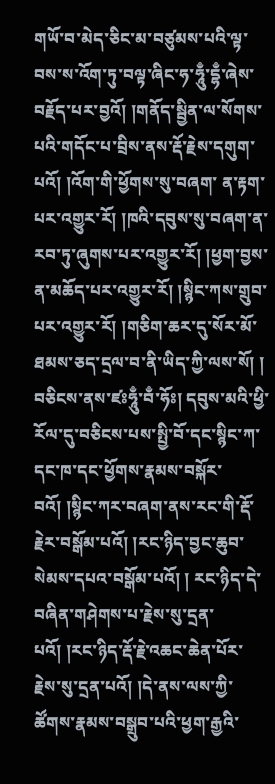གཡོ་བ་མེད་ཅིང་མ་བཙུམས་པའི་ལྟ་བས་ས་འོག་ཏུ་བལྟ་ཞིང་ཧ་ཧཱུྃ་དྷྃ་ཞེས་བརྗོད་པར་བྱའོ། །གནོད་སྦྱིན་ལ་སོགས་པའི་གདོང་པ་བྲིས་ནས་རྡོ་རྗེས་དགུག་པའོ། །འོག་གི་ཕྱོགས་སུ་བཞག་ ན་རྟག་པར་འགྱུར་རོ། །ཁའི་དབུས་སུ་བཞག་ན་རབ་ཏུ་ཞུགས་པར་འགྱུར་རོ། །ཕྱག་བྱས་ན་མཆོད་པར་འགྱུར་རོ། །སྙིང་ཀས་གྲུབ་པར་འགྱུར་རོ། །གཅིག་ཆར་དུ་སོར་མོ་ཐམས་ཅད་དྲལ་བ་ནི་ཡིད་ཀྱི་ལས་སོ། ། བཅིངས་ནས་ཛཿཧཱུྃ་བྃ་ཧོཿ། དབུས་མའི་ཕྱི་རོལ་དུ་བཅིངས་པས་སྤྱི་བོ་དང་སྙིང་ཀ་དང་ཁ་དང་ཕྱོགས་རྣམས་བསྐོར་བའོ། །སྙིང་ཀར་བཞག་ནས་རང་གི་རྡོ་རྗེར་བསྒོམ་པའོ། །རང་ཉིད་བྱང་ཆུབ་སེམས་དཔའ་བསྒོམ་པའོ། ། རང་ཉིད་དེ་བཞིན་གཤེགས་པ་རྗེས་སུ་དྲན་པའོ། །རང་ཉིད་རྡོ་རྗེ་འཆང་ཆེན་པོར་རྗེས་སུ་དྲན་པའོ། །དེ་ནས་ལས་ཀྱི་ཚོགས་རྣམས་བསྒྲུབ་པའི་ཕྱག་རྒྱའི་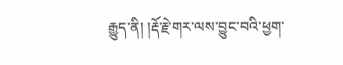རྒྱུད་ནི། །རྡོ་རྗེ་གར་ལས་བྱུང་བའི་ཕྱག་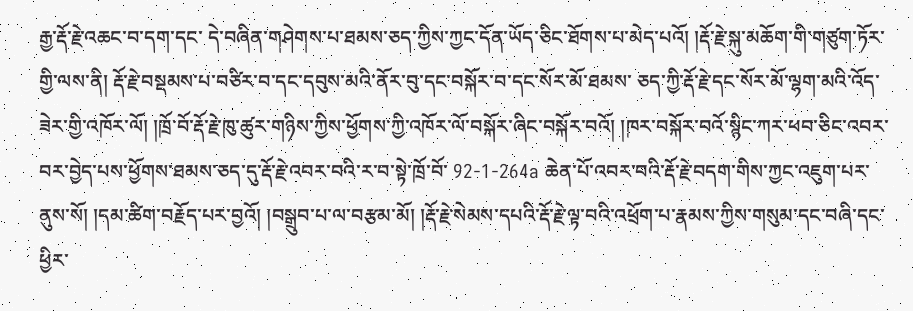རྒྱ་རྡོ་རྗེ་འཆང་བ་དག་དང་ དེ་བཞིན་གཤེགས་པ་ཐམས་ཅད་ཀྱིས་ཀྱང་དོན་ཡོད་ཅིང་ཐོགས་པ་མེད་པའོ། །རྡོ་རྗེ་སྐུ་མཆོག་གི་གཙུག་ཏོར་གྱི་ལས་ནི། རྡོ་རྗེ་བསྡམས་པ་བཙིར་བ་དང་དབུས་མའི་ནོར་བུ་དང་བསྐོར་བ་དང་སོར་མོ་ཐམས་ ཅད་ཀྱི་རྡོ་རྗེ་དང་སོར་མོ་ལྷག་མའི་འོད་ཟེར་གྱི་འཁོར་ལོ། །ཁྲོ་བོ་རྡོ་རྗེ་ཁུ་ཚུར་གཉིས་ཀྱིས་ཕྱོགས་ཀྱི་འཁོར་ལོ་བསྐོར་ཞིང་བསྐོར་བའོ། །ཁར་བསྐོར་བའོ་སྙིང་ཀར་ཕབ་ཅིང་འབར་བར་བྱེད་པས་ཕྱོགས་ཐམས་ཅད་དུ་རྡོ་རྗེ་འབར་བའི་ར་བ་སྟེ་ཁྲོ་བོ་ 92-1-264a ཆེན་པོ་འབར་བའི་རྡོ་རྗེ་བདག་གིས་ཀྱང་འཇུག་པར་ནུས་སོ། །དམ་ཚིག་བརྗོད་པར་བྱའོ། །བསྒྲུབ་པ་ལ་བརྩམ་མོ། །རྡོ་རྗེ་སེམས་དཔའི་རྡོ་རྗེ་ལྟ་བའི་འཕྲོག་པ་རྣམས་ཀྱིས་གསུམ་དང་བཞི་དང་ཕྱིར་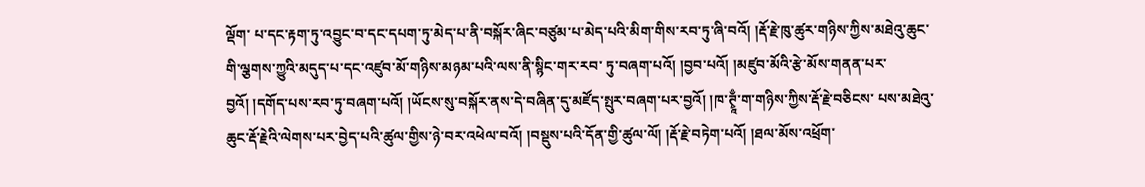ལྡོག་ པ་དང་རྟག་ཏུ་འབྱུང་བ་དང་དཔག་ཏུ་མེད་པ་ནི་བསྐོར་ཞིང་བཙུམ་པ་མེད་པའི་མིག་གིས་རབ་ཏུ་ཞི་བའོ། །རྡོ་རྗེ་ཁུ་ཚུར་གཉིས་ཀྱིས་མཐེའུ་ཆུང་གི་ལྕགས་ཀྱུའི་མདུད་པ་དང་འཛུབ་མོ་གཉིས་མཉམ་པའི་ལས་ནི་སྙིང་གར་རབ་ ཏུ་བཞག་པའོ། །བྱབ་པའོ། །མཛུབ་མོའི་རྩེ་མོས་གནན་པར་བྱའོ། །དགོད་པས་རབ་ཏུ་བཞག་པའོ། །ཡོངས་སུ་བསྐོར་ནས་དེ་བཞིན་དུ་མཛོད་སྤུར་བཞག་པར་བྱའོ། །ཁ་ཊྭཱྃ་ག་གཉིས་ཀྱིས་རྡོ་རྗེ་བཅིངས་ པས་མཐེའུ་ཆུང་རྡོ་རྗེའི་ལེགས་པར་བྱེད་པའི་ཚུལ་གྱིས་ཉེ་བར་འཕེལ་བའོ། །བསྡུས་པའི་དོན་གྱི་ཚུལ་ལོ། །རྡོ་རྗེ་བཏེག་པའོ། །ཐལ་མོས་འཕྲོག་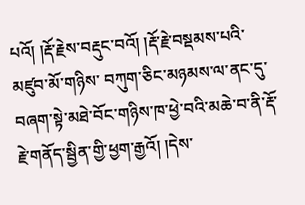པའོ། །རྡོ་རྗེས་བརྡུང་བའོ། །རྡོ་རྗེ་བསྡམས་པའི་མཛུབ་མོ་གཉིས་ བཀུག་ཅིང་མཉམས་ལ་ནང་དུ་བཞག་སྟེ་མཐེ་བོང་གཉིས་ཁ་ཕྱེ་བའི་མཆེ་བ་ནི་རྡོ་རྗེ་གནོད་སྦྱིན་གྱི་ཕྱག་རྒྱའོ། །དེས་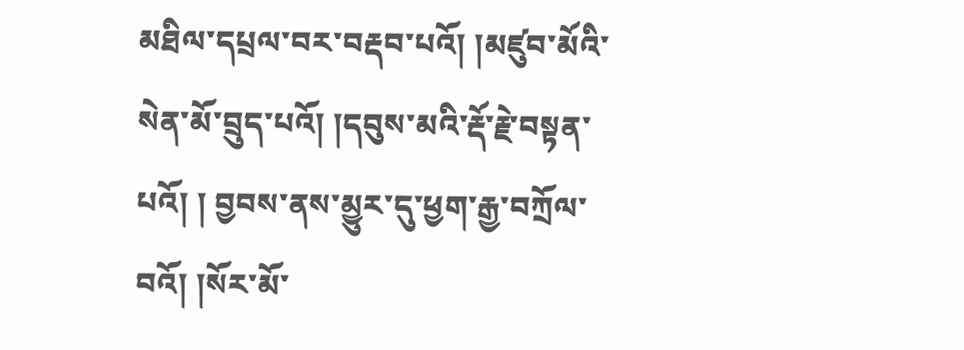མཐིལ་དཔྲལ་བར་བརྡབ་པའོ། །མཛུབ་མོའི་སེན་མོ་བྲུད་པའོ། །དབུས་མའི་རྡོ་རྗེ་བསྟན་པའོ། ། བྱབས་ནས་མྱུར་དུ་ཕྱག་རྒྱ་བཀྲོལ་བའོ། །སོར་མོ་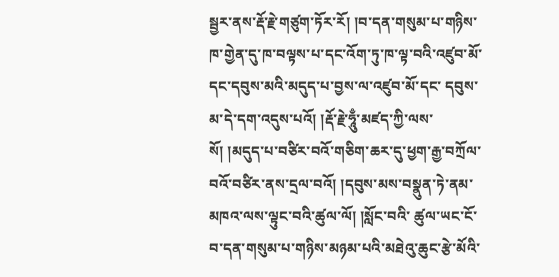སྦྱར་ནས་རྡོ་རྗེ་གཙུག་ཏོར་རོ། །བ་དན་གསུམ་པ་གཉིས་ཁ་གྱེན་དུ་ཁ་བལྟས་པ་དང་འོག་ཏུ་ཁ་ལྟ་བའི་འཛུབ་མོ་དང་དབུས་མའི་མདུད་པ་བྱས་ལ་འཛུབ་མོ་དང་ དབུས་མ་དེ་དག་འདུས་པའོ། །རྡོ་རྗེ་ཧཱུྃ་མཛད་ཀྱི་ལས་སོ། །མདུད་པ་བཙིར་བའོ་གཅིག་ཆར་དུ་ཕྱག་རྒྱ་བཀྲོལ་བའོ་བཙིར་ནས་དྲལ་བའོ། །དབུས་མས་བསྣུན་ཏེ་ནམ་མཁའ་ལས་ལྟུང་བའི་ཚུལ་ལོ། །སློང་བའི་ ཚུལ་ཡང་ངོ་བ་དན་གསུམ་པ་གཉིས་མཉམ་པའི་མཐེའུ་ཆུང་རྩེ་མོའི་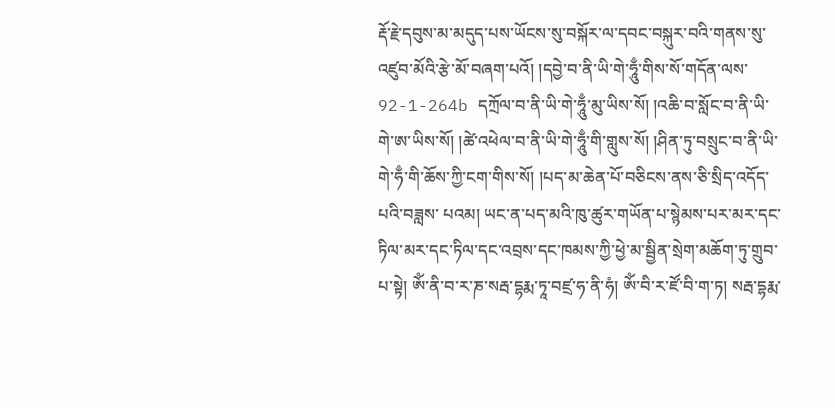རྡོ་རྗེ་དབུས་མ་མདུད་པས་ཡོངས་སུ་བསྐོར་ལ་དབང་བསྐུར་བའི་གནས་སུ་འཛུབ་མོའི་རྩེ་མོ་བཞག་པའོ། །དབྱེ་བ་ནི་ཡི་གེ་ཧཱུྃ་གིས་སོ་གདོན་ལས་ 92-1-264b དཀྲོལ་བ་ནི་ཡི་གེ་ཧཱུྃ་མུ་ཡིས་སོ། །འཆི་བ་སློང་བ་ནི་ཡི་གེ་ཨ་ཡིས་སོ། །ཚེ་འཕེལ་བ་ནི་ཡི་གེ་ཧཱུྃ་གི་གླུས་སོ། །ཤིན་ཏུ་བསྲུང་བ་ནི་ཡི་གེ་ཧྃ་གི་ཆོས་ཀྱི་ངག་གིས་སོ། །པད་མ་ཆེན་པོ་བཅིངས་ནས་ཅི་སྲིད་འདོད་པའི་བཟླས་ པའམ། ཡང་ན་པད་མའི་ཁུ་ཚུར་གཡོན་པ་སྙེམས་པར་མར་དང་ཏིལ་མར་དང་ཏིལ་དང་འབྲས་དང་ཁམས་ཀྱི་ཕྱེ་མ་སྦྱིན་སྲེག་མཆོག་ཏུ་གྲུབ་པ་སྟེ། ཨོཾ་ནི་བ་ར་ཎ་སརྦ་དྷརྨ་ཏཱ་བཛྲ་ཧ་ནི་ཧཾ། ཨོཾ་བི་ར་ཛོ་བི་ག་ཏ། སརྦ་དྷརྨ་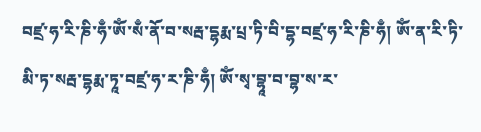བཛྲ་ཧ་རི་ཎི་ཧྃ་ཨོཾ་སྃ་ནོ་བ་སརྦ་དྷརྨ་པྲ་ཏི་བི་དྷ་བཛྲ་ཧ་རི་ཎི་ཧྃ། ཨོཾ་ན་རི་ཏི་མི་ཏ་སརྦ་དྷརྨ་ཏཱ་བཛྲ་ཧ་ར་ཎི་ཧྃ། ཨོཾ་སྭ་བྷཱ་བ་བྷ་ས་ར་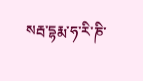སརྦ་དྷརྨ་ཧ་རི་ཎི་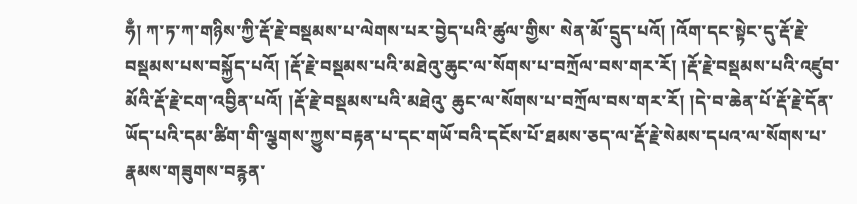ཧྃ། ཀ་ཏ་ཀ་གཉིས་ཀྱི་རྡོ་རྗེ་བསྡམས་པ་ལེགས་པར་བྱེད་པའི་ཚུལ་གྱིས་ སེན་མོ་དྲུད་པའོ། །འོག་དང་སྟེང་དུ་རྡོ་རྗེ་བསྡམས་པས་བསྐྱོད་པའོ། །རྡོ་རྗེ་བསྡམས་པའི་མཐེའུ་ཆུང་ལ་སོགས་པ་བཀྲོལ་བས་གར་རོ། །རྡོ་རྗེ་བསྡམས་པའི་འཛུབ་མོའི་རྡོ་རྗེ་ངག་འབྱིན་པའོ། །རྡོ་རྗེ་བསྡམས་པའི་མཐེའུ་ ཆུང་ལ་སོགས་པ་བཀྲོལ་བས་གར་རོ། །དེ་བ་ཆེན་པོ་རྡོ་རྗེ་དོན་ཡོད་པའི་དམ་ཚིག་གི་ལྕགས་ཀྱུས་བརྟན་པ་དང་གཡོ་བའི་དངོས་པོ་ཐམས་ཅད་ལ་རྡོ་རྗེ་སེམས་དཔའ་ལ་སོགས་པ་རྣམས་གཟུགས་བརྙན་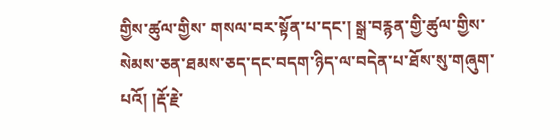གྱིས་ཚུལ་གྱིས་ གསལ་བར་སྟོན་པ་དང་། སྒྲ་བརྙན་གྱི་ཚུལ་གྱིས་སེམས་ཅན་ཐམས་ཅད་དང་བདག་ཉིད་ལ་བདེན་པ་ཐོས་སུ་གཞུག་པའོ། །རྡོ་རྗེ་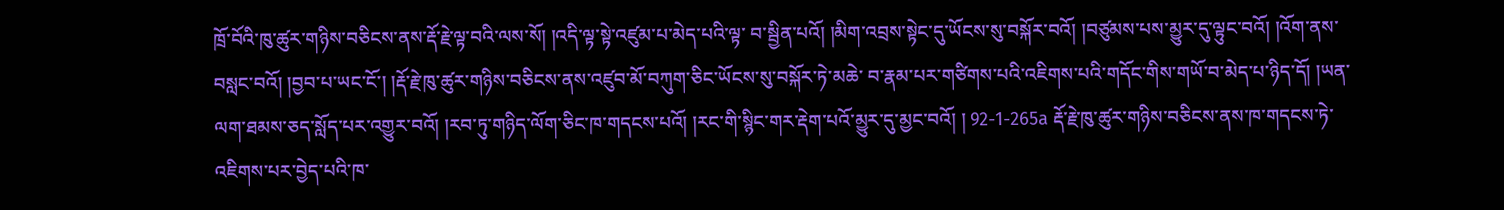ཁྲོ་བོའི་ཁུ་ཚུར་གཉིས་བཅིངས་ནས་རྡོ་རྗེ་ལྟ་བའི་ལས་སོ། །འདི་ལྟ་སྟེ་འཛུམ་པ་མེད་པའི་ལྟ་ བ་སྦྱིན་པའོ། །མིག་འབྲས་སྟེང་དུ་ཡོངས་སུ་བསྐོར་བའོ། །བཙུམས་པས་མྱུར་དུ་ལྟུང་བའོ། །འོག་ནས་བསླང་བའོ། །བྱབ་པ་ཡང་ངོ་། །རྡོ་རྗེ་ཁུ་ཚུར་གཉིས་བཅིངས་ནས་འཛུབ་མོ་བཀུག་ཅིང་ཡོངས་སུ་བསྐོར་ཏེ་མཆེ་ བ་རྣམ་པར་གཙིགས་པའི་འཇིགས་པའི་གདོང་གིས་གཡོ་བ་མེད་པ་ཉིད་དོ། །ཡན་ལག་ཐམས་ཅད་སློད་པར་འགྱུར་བའོ། །རབ་ཏུ་གཉིད་ལོག་ཅིང་ཁ་གདངས་པའོ། །རང་གི་སྙིང་གར་རྡེག་པའོ་མྱུར་དུ་མྱང་བའོ། ། 92-1-265a རྡོ་རྗེ་ཁུ་ཚུར་གཉིས་བཅིངས་ནས་ཁ་གདངས་ཏེ་འཇིགས་པར་བྱེད་པའི་ཁ་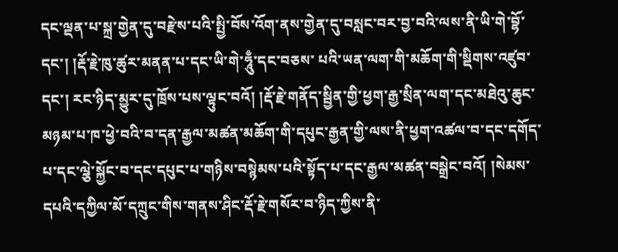དང་ལྡན་པ་སྐྲ་གྱེན་དུ་བརྫེས་པའི་སྤྱི་བོས་འོག་ནས་གྱེན་དུ་བསླང་བར་བྱ་བའི་ལས་ནི་ཡི་གེ་བྷོ་དང་། །རྡོ་རྗེ་ཁུ་ཚུར་མནན་པ་དང་ཡི་གེ་ཧཱུྃ་དང་བཅས་ པའི་ཡན་ལག་གི་མཆོག་གི་སྡིགས་འཛུབ་དང་། རང་ཉིད་མྱུར་དུ་ཁྲོས་པས་ལྟུང་བའོ། །རྡོ་རྗེ་གནོད་སྦྱིན་གྱི་ཕྱག་རྒྱ་སྲིན་ལག་དང་མཐེའུ་ཆུང་མཉམ་པ་ཁ་ཕྱེ་བའི་བ་དན་རྒྱལ་མཚན་མཆོག་གི་དཔུང་རྒྱན་གྱི་ལས་ནི་ཕྱག་འཚལ་བ་དང་དགོད་ པ་དང་ལྕེ་སྐྱོང་བ་དང་དཔུང་པ་གཉིས་བསྙེམས་པའི་སྟོད་པ་དང་རྒྱལ་མཚན་བསྒྲེང་བའོ། །སེམས་དཔའི་དཀྱིལ་མོ་དཀྲུང་གིས་གནས་ཤིང་རྡོ་རྗེ་གསོར་བ་ཉིད་ཀྱིས་ནི་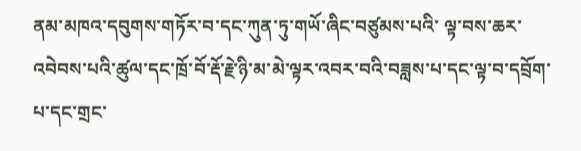ནམ་མཁའ་དབུགས་གཏོར་བ་དང་ཀུན་ཏུ་གཡོ་ཞིང་བཙུམས་པའི་ ལྟ་བས་ཆར་འབེབས་པའི་ཚུལ་དང་ཁྲོ་བོ་རྡོ་རྗེ་ཉི་མ་མེ་ལྟར་འབར་བའི་བཟླས་པ་དང་ལྟ་བ་དབྲོག་པ་དང་གྲང་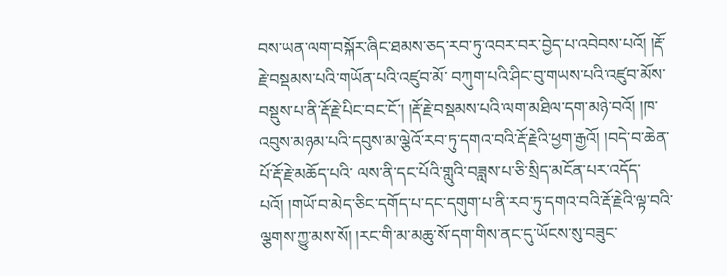བས་ཡན་ལག་བསྐོར་ཞིང་ཐམས་ཅད་རབ་ཏུ་འབར་བར་བྱེད་པ་འབེབས་པའོ། །རྡོ་རྗེ་བསྡམས་པའི་གཡོན་པའི་འཛུབ་མོ་ བཀུག་པའི་ཤིང་བུ་གཡས་པའི་འཛུབ་མོས་བསྡུས་པ་ནི་རྡོ་རྗེ་པིང་བང་ངོ་། །རྡོ་རྗེ་བསྡམས་པའི་ལག་མཐིལ་དག་མཉེ་བའོ། །ཁ་འབུས་མཉམ་པའི་དབུས་མ་ལྕེའོ་རབ་ཏུ་དགའ་བའི་རྡོ་རྗེའི་ཕྱག་རྒྱའོ། །བདེ་བ་ཆེན་པོ་རྡོ་རྗེ་མཆོད་པའི་ ལས་ནི་དང་པོའི་གླུའི་བཟླས་པ་ཅི་སྲིད་མངོན་པར་འདོད་པའོ། །གཡོ་བ་མེད་ཅིང་དགོད་པ་དང་དགུག་པ་ནི་རབ་ཏུ་དགའ་བའི་རྡོ་རྗེའི་ལྟ་བའི་ལྕགས་ཀྱུ་མས་སོ། །རང་གི་མ་མཆུ་སོ་དག་གིས་ནང་དུ་ཡོངས་སུ་བཟུང་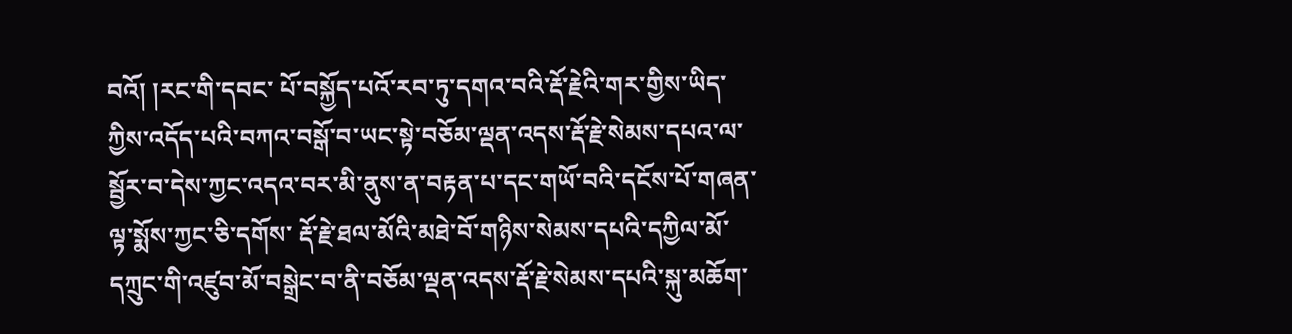བའོ། །རང་གི་དབང་ པོ་བསྐྱོད་པའོ་རབ་ཏུ་དགའ་བའི་རྡོ་རྗེའི་གར་གྱིས་ཡིད་ཀྱིས་འདོད་པའི་བཀའ་བསྒོ་བ་ཡང་སྟེ་བཅོམ་ལྡན་འདས་རྡོ་རྗེ་སེམས་དཔའ་ལ་སྦྱོར་བ་དེས་ཀྱང་འདའ་བར་མི་ནུས་ན་བརྟན་པ་དང་གཡོ་བའི་དངོས་པོ་གཞན་ལྟ་སྨོས་ཀྱང་ཅི་དགོས་ རྡོ་རྗེ་ཐལ་མོའི་མཐེ་བོ་གཉིས་སེམས་དཔའི་དཀྱིལ་མོ་དཀྲུང་གི་འཛུབ་མོ་བསྒྲེང་བ་ནི་བཅོམ་ལྡན་འདས་རྡོ་རྗེ་སེམས་དཔའི་སྐུ་མཆོག་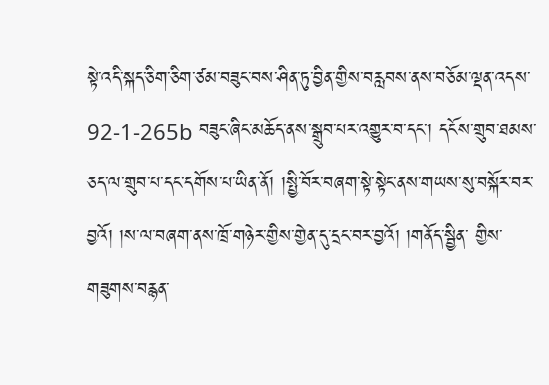སྟེ་འདི་སྐད་ཅིག་ཅིག་ཙམ་བཟུང་བས་ཤིན་ཏུ་བྱིན་གྱིས་བརླབས་ནས་བཅོམ་ལྡན་འདས་ 92-1-265b བཟུང་ཞིང་མཆོད་ནས་སྒྲུབ་པར་འགྱུར་བ་དང་། དངོས་གྲུབ་ཐམས་ཅད་ལ་གྲུབ་པ་དང་དགོས་པ་ཡིན་ནོ། །སྤྱི་བོར་བཞག་སྟེ་སྟེང་ནས་གཡས་སུ་བསྐོར་བར་བྱའོ། །ས་ལ་བཞག་ནས་ཁྲོ་གཉེར་གྱིས་གྱེན་དུ་དྲང་བར་བྱའོ། །གནོད་སྦྱིན་ གྱིས་གཟུགས་བརྙན་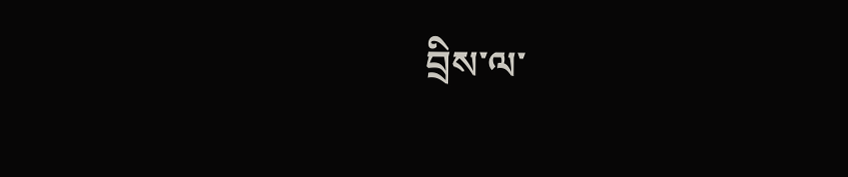བྲིས་ལ་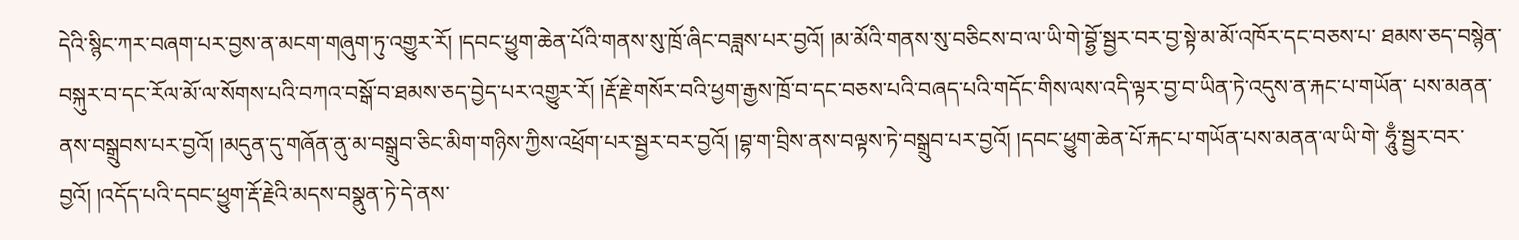དེའི་སྙིང་ཀར་བཞག་པར་བྱས་ན་མངག་གཞུག་ཏུ་འགྱུར་རོ། །དབང་ཕྱུག་ཆེན་པོའི་གནས་སུ་ཁྲོ་ཞིང་བཟླས་པར་བྱའོ། །མ་མོའི་གནས་སུ་བཅིངས་བ་ལ་ཡི་གེ་བྷྱོ་སྦྱར་བར་བྱ་སྟེ་མ་མོ་འཁོར་དང་བཅས་པ་ ཐམས་ཅད་བསྙེན་བསྐུར་བ་དང་རོལ་མོ་ལ་སོགས་པའི་བཀའ་བསྒོ་བ་ཐམས་ཅད་བྱེད་པར་འགྱུར་རོ། །རྡོ་རྗེ་གསོར་བའི་ཕྱག་རྒྱས་ཁྲོ་བ་དང་བཅས་པའི་བཞད་པའི་གདོང་གིས་ལས་འདི་ལྟར་བྱ་བ་ཡིན་ཏེ་འདུས་ན་རྐང་པ་གཡོན་ པས་མནན་ནས་བསྒྲུབས་པར་བྱའོ། །མདུན་དུ་གཞོན་ནུ་མ་བསྒྲུབ་ཅིང་མིག་གཉིས་ཀྱིས་འཕྲོག་པར་སྦྱར་བར་བྱའོ། །བྷ་ག་བྲིས་ནས་བལྟས་ཏེ་བསྒྲུབ་པར་བྱའོ། །དབང་ཕྱུག་ཆེན་པོ་རྐང་པ་གཡོན་པས་མནན་ལ་ཡི་གེ་ ཧཱུྃ་སྦྱར་བར་བྱའོ། །འདོད་པའི་དབང་ཕྱུག་རྡོ་རྗེའི་མདས་བསྣུན་ཏེ་དེ་ནས་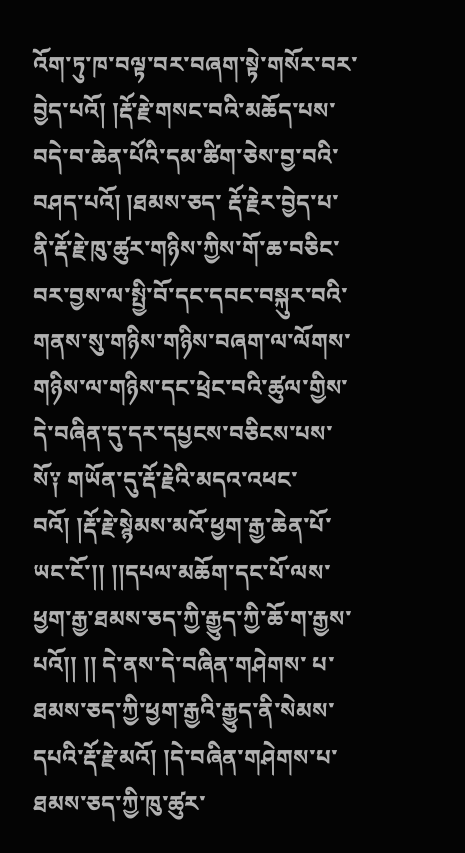འོག་ཏུ་ཁ་བལྟ་བར་བཞག་སྟེ་གསོར་བར་བྱེད་པའོ། །རྡོ་རྗེ་གསང་བའི་མཆོད་པས་བདེ་བ་ཆེན་པོའི་དམ་ཚིག་ཅེས་བྱ་བའི་བཤད་པའོ། །ཐམས་ཅད་ རྡོ་རྗེར་བྱེད་པ་ནི་རྡོ་རྗེ་ཁུ་ཚུར་གཉིས་ཀྱིས་གོ་ཆ་བཅིང་བར་བྱས་ལ་སྤྱི་བོ་དང་དབང་བསྐུར་བའི་གནས་སུ་གཉིས་གཉིས་བཞག་ལ་ལོགས་གཉིས་ལ་གཉིས་དང་ཕྲེང་བའི་ཚུལ་གྱིས་དེ་བཞིན་དུ་དར་དཔྱངས་བཅིངས་པས་ སོ༑ གཡོན་དུ་རྡོ་རྗེའི་མདའ་འཕང་བའོ། །རྡོ་རྗེ་སྙེམས་མའོ་ཕྱག་རྒྱ་ཆེན་པོ་ཡང་ངོ་།། །།དཔལ་མཆོག་དང་པོ་ལས་ཕྱག་རྒྱ་ཐམས་ཅད་ཀྱི་རྒྱུད་ཀྱི་ཆོ་ག་རྒྱས་པའོ།། །། དེ་ནས་དེ་བཞིན་གཤེགས་ པ་ཐམས་ཅད་ཀྱི་ཕྱག་རྒྱའི་རྒྱུད་ནི་སེམས་དཔའི་རྡོ་རྗེ་མའོ། །དེ་བཞིན་གཤེགས་པ་ཐམས་ཅད་ཀྱི་ཁུ་ཚུར་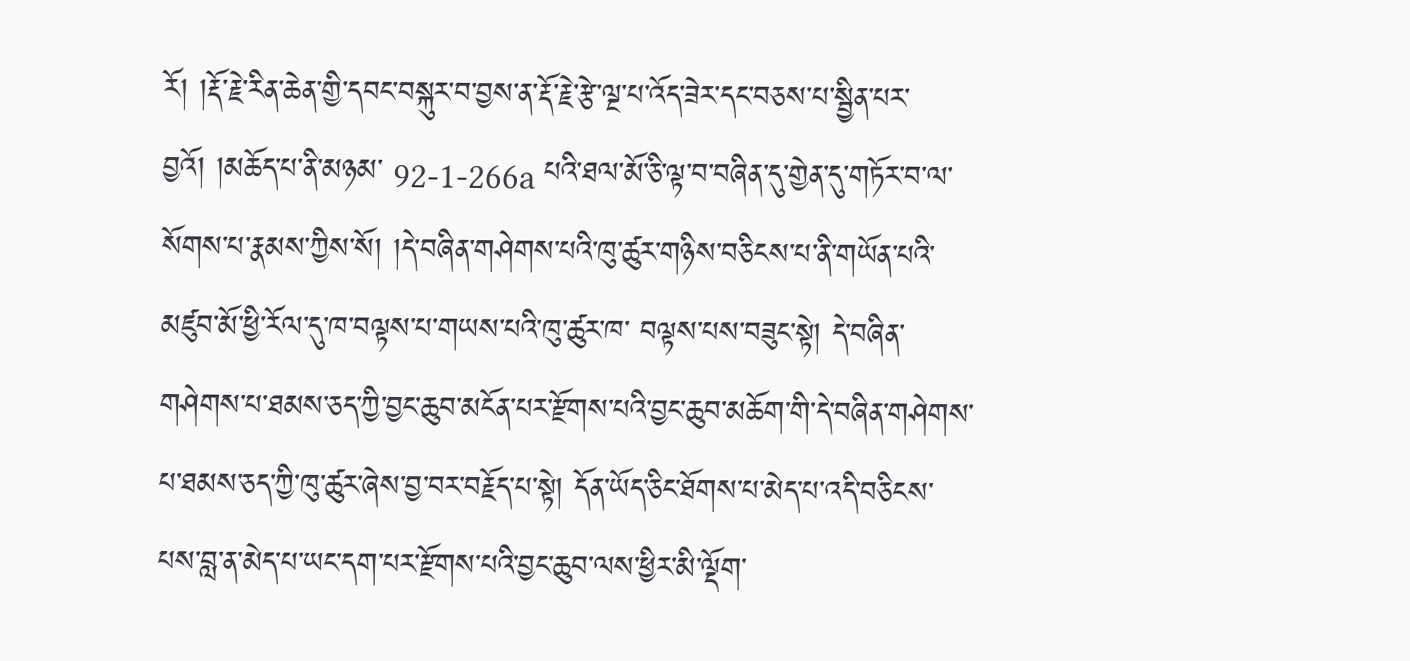རོ། །རྡོ་རྗེ་རིན་ཆེན་གྱི་དབང་བསྐུར་བ་བྱས་ན་རྡོ་རྗེ་རྩེ་ལྔ་པ་འོད་ཟེར་དང་བཅས་པ་སྦྱིན་པར་བྱའོ། །མཆོད་པ་ནི་མཉམ་ 92-1-266a པའི་ཐལ་མོ་ཅི་ལྟ་བ་བཞིན་དུ་གྱེན་དུ་གཏོར་བ་ལ་སོགས་པ་རྣམས་ཀྱིས་སོ། །དེ་བཞིན་གཤེགས་པའི་ཁུ་ཚུར་གཉིས་བཅིངས་པ་ནི་གཡོན་པའི་མཛུབ་མོ་ཕྱི་རོལ་དུ་ཁ་བལྟས་པ་གཡས་པའི་ཁུ་ཚུར་ཁ་ བལྟས་པས་བཟུང་སྟེ། དེ་བཞིན་གཤེགས་པ་ཐམས་ཅད་ཀྱི་བྱང་ཆུབ་མངོན་པར་རྫོགས་པའི་བྱང་ཆུབ་མཆོག་གི་དེ་བཞིན་གཤེགས་པ་ཐམས་ཅད་ཀྱི་ཁུ་ཚུར་ཞེས་བྱ་བར་བརྗོད་པ་སྟེ། དོན་ཡོད་ཅིང་ཐོགས་པ་མེད་པ་འདི་བཅིངས་ པས་བླ་ན་མེད་པ་ཡང་དག་པར་རྫོགས་པའི་བྱང་ཆུབ་ལས་ཕྱིར་མི་ལྡོག་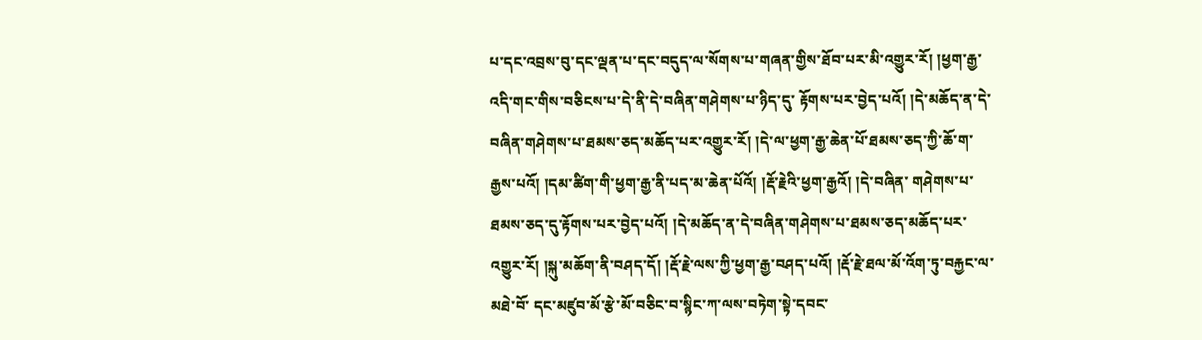པ་དང་འབྲས་བུ་དང་ལྡན་པ་དང་བདུད་ལ་སོགས་པ་གཞན་གྱིས་ཐོབ་པར་མི་འགྱུར་རོ། །ཕྱག་རྒྱ་འདི་གང་གིས་བཅིངས་པ་དེ་ནི་དེ་བཞིན་གཤེགས་པ་ཉིད་དུ་ རྟོགས་པར་བྱེད་པའོ། །དེ་མཆོད་ན་དེ་བཞིན་གཤེགས་པ་ཐམས་ཅད་མཆོད་པར་འགྱུར་རོ། །དེ་ལ་ཕྱག་རྒྱ་ཆེན་པོ་ཐམས་ཅད་ཀྱི་ཆོ་ག་རྒྱས་པའོ། །དམ་ཚིག་གི་ཕྱག་རྒྱ་ནི་པད་མ་ཆེན་པོའོ། །རྡོ་རྗེའི་ཕྱག་རྒྱའོ། །དེ་བཞིན་ གཤེགས་པ་ཐམས་ཅད་དུ་རྟོགས་པར་བྱེད་པའོ། །དེ་མཆོད་ན་དེ་བཞིན་གཤེགས་པ་ཐམས་ཅད་མཆོད་པར་འགྱུར་རོ། །སྐུ་མཆོག་ནི་བཤད་དོ། །རྡོ་རྗེ་ལས་ཀྱི་ཕྱག་རྒྱ་བཤད་པའོ། །རྡོ་རྗེ་ཐལ་མོ་འོག་ཏུ་བརྐྱང་ལ་མཐེ་བོ་ དང་མཛུབ་མོ་རྩེ་མོ་བཅིང་བ་སྙིང་ཀ་ལས་བཏེག་སྟེ་དབང་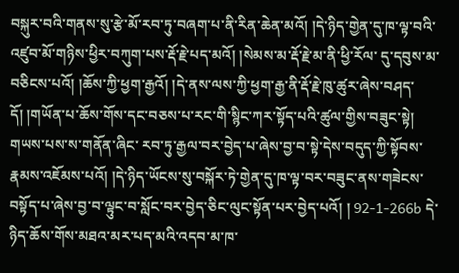བསྐུར་བའི་གནས་སུ་རྩེ་མོ་རབ་ཏུ་བཞག་པ་ནི་རིན་ཆེན་མའོ། །དེ་ཉིད་གྱེན་དུ་ཁ་ལྟ་བའི་འཛུབ་མོ་གཉིས་ཕྱིར་བཀུག་པས་རྡོ་རྗེ་པད་མའོ། །སེམས་མ་རྡོ་རྗེ་མ་ནི་ཕྱི་རོལ་ དུ་དབུས་མ་བཅིངས་པའོ། །ཆོས་ཀྱི་ཕྱག་རྒྱའོ། །དེ་ནས་ལས་ཀྱི་ཕྱག་རྒྱ་ནི་རྡོ་རྗེ་ཁུ་ཚུར་ཞེས་བཤད་དོ། །གཡོན་པ་ཆོས་གོས་དང་བཅས་པ་རང་གི་སྙིང་ཀར་སྟོད་པའི་ཚུལ་གྱིས་བཟུང་སྟེ། གཡས་པས་ས་གནོན་ཞིང་ རབ་ཏུ་རྒྱལ་བར་བྱེད་པ་ཞེས་བྱ་བ་སྟེ་དེས་བདུད་ཀྱི་སྟོབས་རྣམས་འཇོམས་པའོ། །དེ་ཉིད་ཡོངས་སུ་བསྐོར་ཏེ་གྱེན་དུ་ཁ་ལྟ་བར་བཟུང་ནས་གཟེངས་བསྟོད་པ་ཞེས་བྱ་བ་ལྟུང་བ་སློང་བར་བྱེད་ཅིང་ལུང་སྟོན་པར་བྱེད་པའོ། ། 92-1-266b དེ་ཉིད་ཆོས་གོས་མཐའ་མར་པད་མའི་འདབ་མ་ཁ་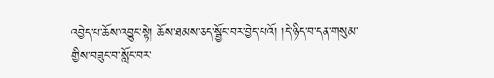འབྱེད་པ་ཆོས་འབྱུང་སྟེ། ཆོས་ཐམས་ཅད་སྦྱོང་བར་བྱེད་པའོ། །དེ་ཉིད་བ་དན་གསུམ་གྱིས་བཟུང་བ་སློང་བར་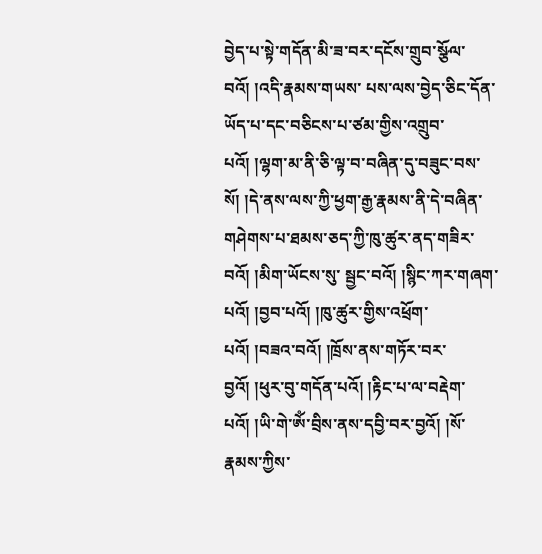བྱེད་པ་སྟེ་གདོན་མི་ཟ་བར་དངོས་གྲུབ་སྩོལ་བའོ། །འདི་རྣམས་གཡས་ པས་ལས་བྱེད་ཅིང་དོན་ཡོད་པ་དང་བཅིངས་པ་ཙམ་གྱིས་འགྲུབ་པའོ། །ལྷག་མ་ནི་ཅི་ལྟ་བ་བཞིན་དུ་བཟུང་བས་སོ། །དེ་ནས་ལས་ཀྱི་ཕྱག་རྒྱ་རྣམས་ནི་དེ་བཞིན་གཤེགས་པ་ཐམས་ཅད་ཀྱི་ཁུ་ཚུར་ནད་གཟིར་བའོ། །མིག་ཡོངས་སུ་ སྦྱང་བའོ། །སྙིང་ཀར་གཞག་པའོ། །བྱབ་པའོ། །ཁུ་ཚུར་གྱིས་འཕྲོག་པའོ། །བཟའ་བའོ། །ཁྲོས་ནས་གཏོར་བར་བྱའོ། །ཕུར་བུ་གདོན་པའོ། །རྟིང་པ་ལ་བརྡེག་པའོ། །ཡི་གེ་ཨོཾ་བྲིས་ནས་དབྱི་བར་བྱའོ། །སོ་རྣམས་ཀྱིས་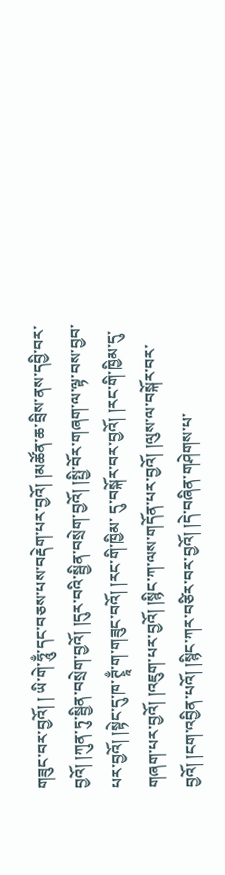གཟུང་བར་བྱའོ། ། ཡི་གེ་ཧཱུྃ་དང་བཅས་པས་བརྡེག་པར་བྱའོ། །མཚོན་ཆ་བྲིས་ནས་དབྱི་བར་བྱའོ། །ཀུན་ཏུ་སྦྱིན་བསྲེག་བྱའོ། །དུར་བའི་སྦྱིན་བསྲེག་བྱའོ། །སྤྱི་བོར་གཞག་ལ་ལྟ་བས་བྱབ་པར་བྱའོ། །སྟེང་དུ་ཁ་ཊྭཱྃ་ག་གཟུང་བའོ། །རང་གི་ཁྱིམ་ དུ་བསྐོར་བར་བྱའོ། །རང་གི་ཁྱིམ་དུ་གཞག་པར་བྱའོ། །འཇུག་པར་བྱའོ། །སྙིང་ཀ་ལས་གདོན་པར་བྱའོ། །ལུས་ལ་བསྐོར་བར་བྱའོ། །ངག་འབྱིན་པའོ། །སྙིང་ཀར་བཙིར་བར་བྱའོ། །དེ་བཞིན་གཤེགས་པ་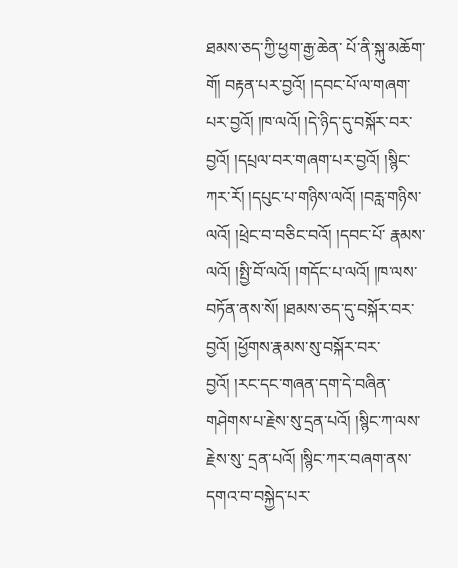ཐམས་ཅད་ཀྱི་ཕྱག་རྒྱ་ཆེན་ པོ་ནི་སྐུ་མཆོག་གོ། བརྟན་པར་བྱའོ། །དབང་པོ་ལ་གཞག་པར་བྱའོ། །ཁ་ལའོ། །དེ་ཉིད་དུ་བསྐོར་བར་བྱའོ། །དཔྲལ་བར་གཞག་པར་བྱའོ། །སྙིང་ཀར་རོ། །དཔུང་པ་གཉིས་ལའོ། །བརླ་གཉིས་ལའོ། །ཕྲེང་བ་བཅིང་བའོ། །དབང་པོ་ རྣམས་ལའོ། །སྤྱི་བོ་ལའོ། །གདོང་པ་ལའོ། །ཁ་ལས་བཏོན་ནས་སོ། །ཐམས་ཅད་དུ་བསྐོར་བར་བྱའོ། །ཕྱོགས་རྣམས་སུ་བསྐོར་བར་བྱའོ། །རང་དང་གཞན་དག་དེ་བཞིན་གཤེགས་པ་རྗེས་སུ་དྲན་པའོ། །སྙིང་ཀ་ལས་རྗེས་སུ་ དྲན་པའོ། །སྙིང་ཀར་བཞག་ནས་དགའ་བ་བསྐྱེད་པར་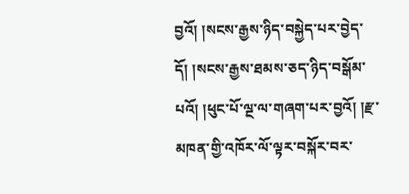བྱའོ། །སངས་རྒྱས་ཉིད་བསྐྱེད་པར་བྱེད་དོ། །སངས་རྒྱས་ཐམས་ཅད་ཉིད་བསྒོམ་པའོ། །ཕུང་པོ་ལྔ་ལ་གཞག་པར་བྱའོ། །རྫ་མཁན་གྱི་འཁོར་ལོ་ལྟར་བསྐོར་བར་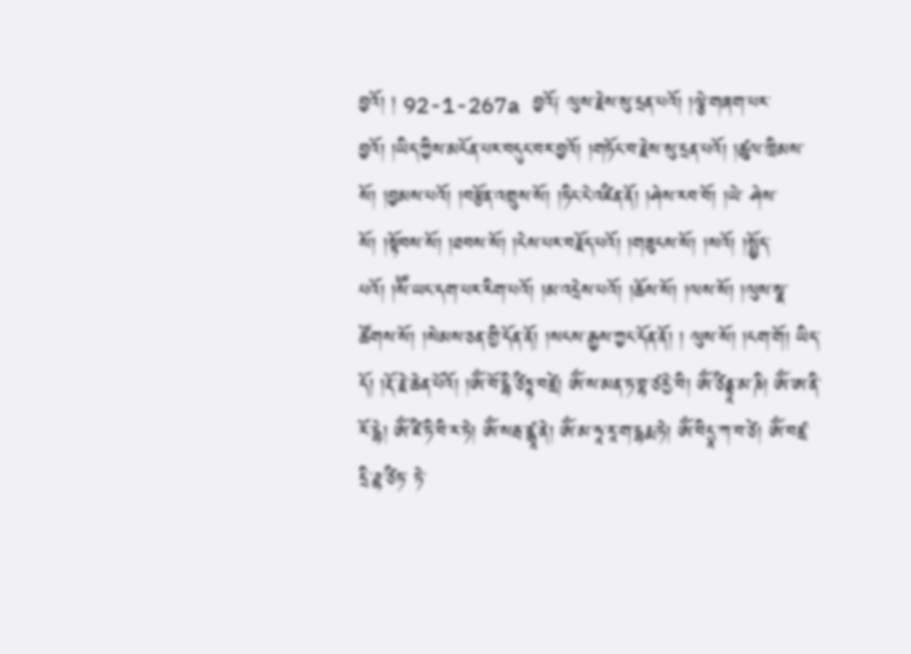བྱའོ། ། 92-1-267a བྱའོ༑ ལུས་རྗེས་སུ་དྲན་པའོ། །ལྕེ་གཞག་པར་བྱའོ། །ཡིད་ཀྱིས་མངོན་པར་བདུང་བར་བྱའོ། །གཏོང་བ་རྗེས་སུ་དྲན་པའོ། །ཚུལ་ཁྲིམས་སོ། །བྱམས་པའོ། །བརྩོན་འགྲུས་སོ། །ཏིང་ངེ་འཛིན་ནོ། །ཤེས་རབ་བོ། །ཡེ་ ཤེས་སོ། །སྟོབས་སོ། །ཐབས་སོ། །ངེས་པར་བརྗོད་པའོ། །གཟུངས་སོ། །སའོ། །སྤྱོད་པའོ། །སཽ་ཡང་དག་པར་རིག་པའོ། །མ་འདྲེས་པའོ། །ཆོས་སོ། །ལས་སོ། །ལུས་སྣ་ཚོགས་སོ། །སེམས་ཅན་གྱི་དོན་ནོ། །སངས་རྒྱས་ཀྱང་དོན་ནོ། ། ལུས་སོ། །ངག་གོ། ཡིད་དོ། །རྡོ་རྗེ་ཆེན་པོའོ། །ཨོཾ་བོ་དྷི་ཙིཏྟ་བཛྲེ། ཨོཾ་ས་མན་ཏ་བྷ་ཙརྱེ་བི། ཨོཾ་ཙིནྟཱ་མ་ཎི། ཨོཾ་ཨ་ནི་རོ་དྷེ། ཨོཾ་ཛི་ཏི་བི་ར་ཏེ། ཨོཾ་སརྦ་ཛྙཱ་ནེ། ཨོཾ་མ་ཧཱ་རཱ་ག་དྷརྨ་ཏེ། ཨོཾ་བིདྱཱ་ཀ་བ་ཙེ། ཨོཾ་བཛྲ་དྲི་ཌྷ་ཙིཏ་ ཏེ་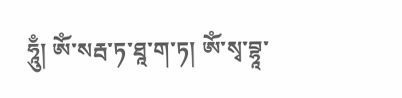ཧཱུྃ། ཨོཾ་སརྦ་ཏ་ཐཱ་ག་ཏ། ཨོཾ་སྭ་བྷཱ་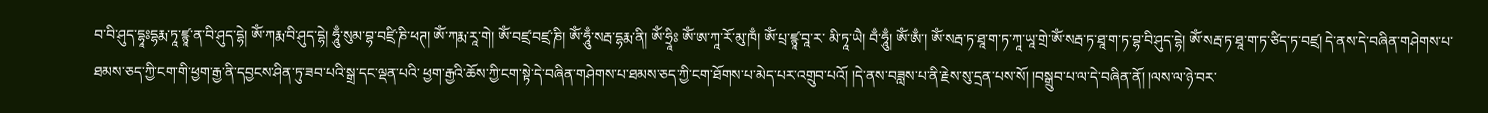བ་བི་ཤུད་དྷཱཿདྷརྨ་ཏཱ་ཛྙཱ་ན་བི་ཤུད་དྷེ། ཨོཾ་ཀརྨ་བི་ཤུད་དྷེ། ཧཱུྃ་སུམ་བྷ་བཛྲི་ཎི་ཕཊ། ཨོཾ་ཀརྨ་རཱ་གེ། ཨོཾ་བཛྲ་བཛྲ་ཎི། ཨོཾ་ཧཱུྃ་སརྦ་དྷརྨ་ནི། ཨོཾ་ཧྲཱིཿ ཨོཾ་ཨ་ཀཱ་རོ་མུ་ཁྃ། ཨོཾ་པྲ་ཛྙཱ་བཱ་ར་ མི་ཏཱ་ཡཻ། བྃ་ཧཱུྃ། ཨོཾ་ཨྃ་། ཨོཾ་སརྦ་ཏ་ཐཱ་ག་ཏ་ཀཱ་ཡཱ་གྲེ་ཨོཾ་སརྦ་ཏ་ཐཱ་ག་ཏ་བྷ་བི་ཤུད་དྷེ། ཨོཾ་སརྦ་ཏ་ཐཱ་ག་ཏ་ཙིད་ཏ་བཛྲ། དེ་ནས་དེ་བཞིན་གཤེགས་པ་ཐམས་ཅད་ཀྱི་ངག་གི་ཕྱག་རྒྱ་ནི་དབྱངས་ཤིན་ཏུ་ཟབ་པའི་སྒྲ་དང་ལྡན་པའི་ ཕྱག་རྒྱའི་ཆོས་ཀྱི་ངག་སྟེ་དེ་བཞིན་གཤེགས་པ་ཐམས་ཅད་ཀྱི་ངག་ཐོགས་པ་མེད་པར་འགྲུབ་པའོ། །དེ་ནས་བཟླས་པ་ནི་རྗེས་སུ་དྲན་པས་སོ། །བསྒྲུབ་པ་ལ་དེ་བཞིན་ནོ། །ལས་ལ་ཉེ་བར་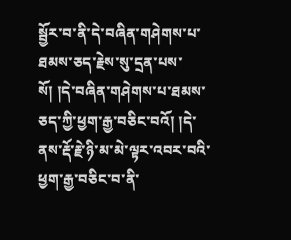སྦྱོར་བ་ནི་དེ་བཞིན་གཤེགས་པ་ ཐམས་ཅད་རྗེས་སུ་དྲན་པས་སོ། །དེ་བཞིན་གཤེགས་པ་ཐམས་ཅད་ཀྱི་ཕྱག་རྒྱ་བཅིང་བའོ། །དེ་ནས་རྡོ་རྗེ་ཉི་མ་མེ་ལྟར་འབར་བའི་ཕྱག་རྒྱ་བཅིང་བ་ནི་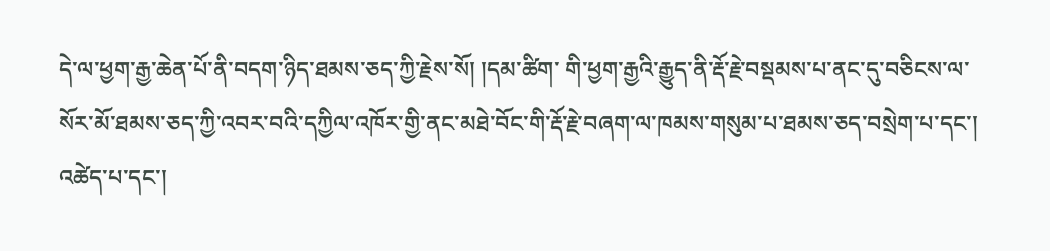དེ་ལ་ཕྱག་རྒྱ་ཆེན་པོ་ནི་བདག་ཉིད་ཐམས་ཅད་ཀྱི་རྗེས་སོ། །དམ་ཚིག་ གི་ཕྱག་རྒྱའི་རྒྱུད་ནི་རྡོ་རྗེ་བསྡམས་པ་ནང་དུ་བཅིངས་ལ་སོར་མོ་ཐམས་ཅད་ཀྱི་འབར་བའི་དཀྱིལ་འཁོར་གྱི་ནང་མཐེ་བོང་གི་རྡོ་རྗེ་བཞག་ལ་ཁམས་གསུམ་པ་ཐམས་ཅད་བསྲེག་པ་དང་། འཚེད་པ་དང་།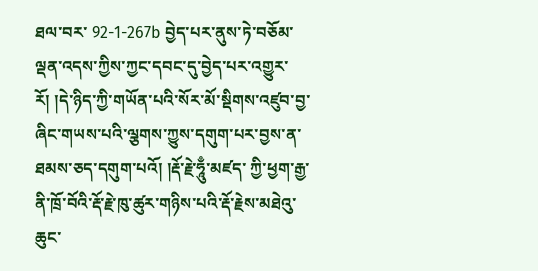ཐལ་བར་ 92-1-267b བྱེད་པར་ནུས་ཏེ་བཅོམ་ལྡན་འདས་ཀྱིས་ཀྱང་དབང་དུ་བྱེད་པར་འགྱུར་རོ། །དེ་ཉིད་ཀྱི་གཡོན་པའི་སོར་མོ་སྡིགས་འཛུབ་བྱ་ཞིང་གཡས་པའི་ལྕགས་ཀྱུས་དགུག་པར་བྱས་ན་ཐམས་ཅད་དགུག་པའོ། །རྡོ་རྗེ་ཧཱུྃ་མཛད་ ཀྱི་ཕྱག་རྒྱ་ནི་ཁྲོ་བོའི་རྡོ་རྗེ་ཁུ་ཚུར་གཉིས་པའི་རྡོ་རྗེས་མཐེའུ་ཆུང་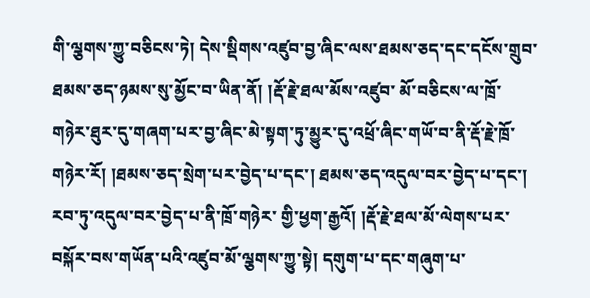གི་ལྕགས་ཀྱུ་བཅིངས་ཏེ། དེས་སྡིགས་འཛུབ་བྱ་ཞིང་ལས་ཐམས་ཅད་དང་དངོས་གྲུབ་ཐམས་ཅད་ཉམས་སུ་མྱོང་བ་ཡིན་ནོ། །རྡོ་རྗེ་ཐལ་མོས་འཛུབ་ མོ་བཅིངས་ལ་ཁྲོ་གཉེར་ཐུར་དུ་གཞག་པར་བྱ་ཞིང་མེ་སྟག་ཏུ་མྱུར་དུ་འཕྲོ་ཞིང་གཡོ་བ་ནི་རྡོ་རྗེ་ཁྲོ་གཉེར་རོ། །ཐམས་ཅད་སྲེག་པར་བྱེད་པ་དང་། ཐམས་ཅད་འདུལ་བར་བྱེད་པ་དང་། རབ་ཏུ་འདུལ་བར་བྱེད་པ་ནི་ཁྲོ་གཉེར་ གྱི་ཕྱག་རྒྱའོ། །རྡོ་རྗེ་ཐལ་མོ་ལེགས་པར་བསྐོར་བས་གཡོན་པའི་འཛུབ་མོ་ལྕགས་ཀྱུ་སྟེ། དགུག་པ་དང་གཞུག་པ་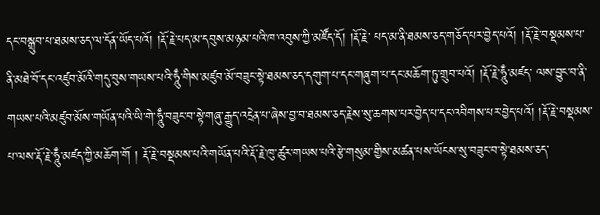དང་བསྒྲུབ་པ་ཐམས་ཅད་ལ་དོན་ཡོད་པའོ། །རྡོ་རྗེ་པད་མ་དབུས་མཉམ་པའི་ཁ་འབུས་ཀྱི་མཛོད་དོ། །རྡོ་རྗེ་ པད་མ་ནི་ཐམས་ཅད་གཅོད་པར་བྱེད་པའོ། །རྡོ་རྗེ་བསྡམས་པ་ནི་མཐེ་བོ་དང་འཛུབ་མོའི་གདུ་བུས་གཡས་པའི་ཧཱུྃ་གིས་མཛུབ་མོ་བཟུང་སྟེ་ཐམས་ཅད་དགུག་པ་དང་གཞུག་པ་དང་མཆོག་ཏུ་གྲུབ་པའོ། །རྡོ་རྗེ་ཧཱུྃ་མཛད་ ལས་བྱུང་བ་ནི་གཡས་པའི་མཛུབ་མོས་གཡོན་པའི་ཡི་གེ་ཧཱུྃ་བཟུང་བ་སྟེ་གཞུ་རྒྱུད་འདྲེན་པ་ཞེས་བྱ་བ་ཐམས་ཅད་རྗེས་སུ་ཆགས་པར་བྱེད་པ་དང་འབིགས་པར་བྱེད་པའོ། །རྡོ་རྗེ་བསྡམས་པ་ལས་རྡོ་རྗེ་ཧཱུྃ་མཛད་ཀྱི་མཆོག་གོ ། རྡོ་རྗེ་བསྡམས་པའི་གཡོན་པའི་རྡོ་རྗེ་ཁུ་ཚུར་གཡས་པའི་རྩེ་གསུམ་གྱིས་མཚན་པས་ཡོངས་སུ་བཟུང་བ་སྟེ་ཐམས་ཅད་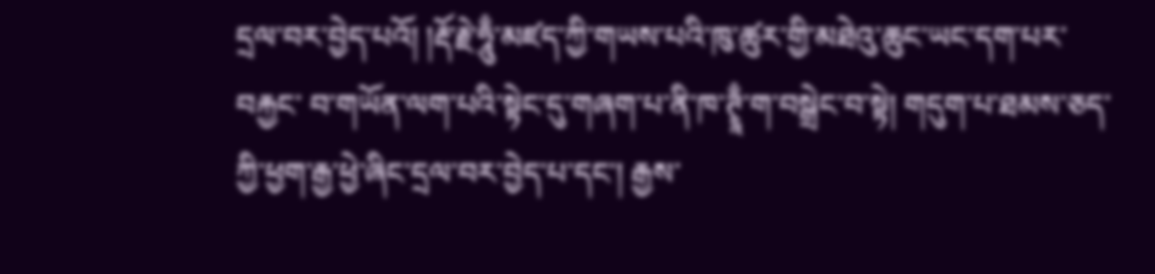དྲལ་བར་བྱེད་པའོ། །རྡོ་རྗེ་ཧཱུྃ་མཛད་ཀྱི་གཡས་པའི་ཁུ་ཚུར་གྱི་མཐེའུ་ཆུང་ཡང་དག་པར་བརྐྱང་ བ་གཡོན་ལག་པའི་སྟེང་དུ་གཞག་པ་ནི་ཁ་ཊྭཱྃ་ག་བསྒྲེང་བ་སྟེ། གདུག་པ་ཐམས་ཅད་ཀྱི་ཕྱག་རྒྱ་ཕྱེ་ཞིང་དྲལ་བར་བྱེད་པ་དང་། རྒྱས་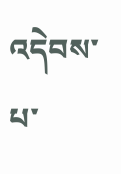འདེབས་པ་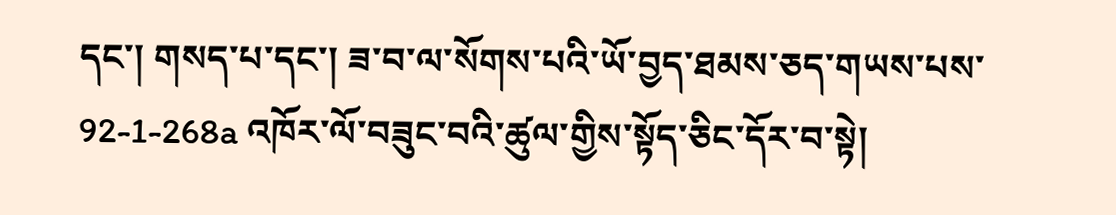དང་། གསད་པ་དང་། ཟ་བ་ལ་སོགས་པའི་ཡོ་བྱད་ཐམས་ཅད་གཡས་པས་ 92-1-268a འཁོར་ལོ་བཟུང་བའི་ཚུལ་གྱིས་སྟོད་ཅིང་དོར་བ་སྟེ།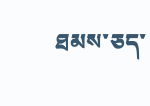ཐམས་ཅད་